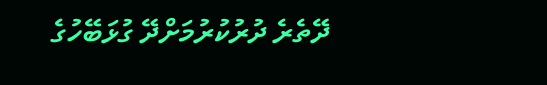ދޭތެރެ ދުރުކުރުމަށްދޭ ގުޅަބޭހުގެ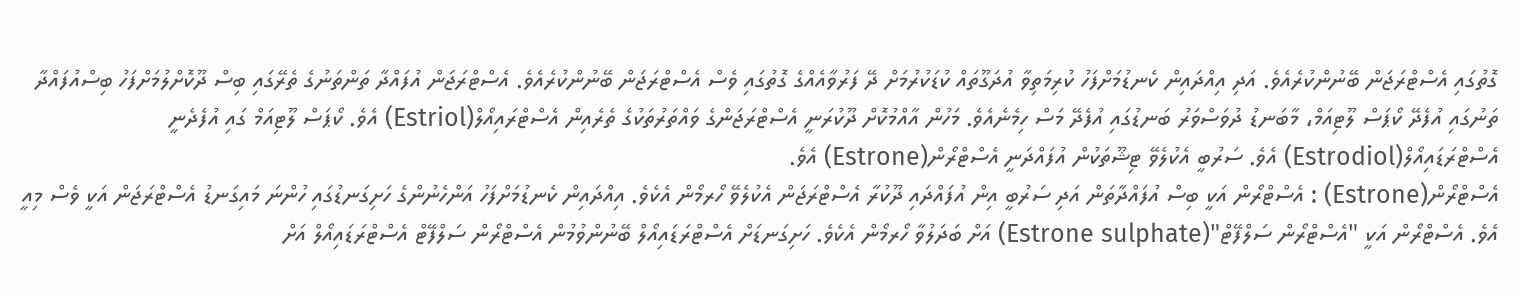ގޮތުގައި އެސްޓްރަޖަން ބޭނުންކުރެއެވެ. އަދި އިއްދައިން ކެނޑުމަށްފަހު ކުރިމަތިވާ އުދަގޫތައް ކުޑަކުރުމަށް ދޭ ފަރުވާއެއްގެ ގޮތުގައި ވެސް އެސްޓްރަޖަން ބޭނުންކުރެއެވެ. އެސްޓްރަޖަން އުފައްދާ ތަންތަނުގެ ތެރޭގައި ބިސް ދޫކޮށްލުމަށްފަހު ބިސްއުފައްދާ ތަނުގައި އުފެދޭ ކޯޕަސް ލޫޓިއަމް، މާބަނޑު ދުވަސްވަރު ބަނޑުގައި އުފެދޭ މަސް ހިމެނެއެވެ. މަހުން އާއްމުކޮށް ދޫކުރަނީ އެސްޓްރަޖަންގެ ވައްތަރުތަކުގެ ތެރެއިން އެސްޓްރައިއޯލް(Estriol) އެވެ. ކޯޕަސް ލޫޓިއަމް ގައި އުފެދެނީ އެސްޓްރަޑައިއޯލް(Estrodiol) އެވެ. ސަރުބީ އެކުލެވޭ ޓިޝޫތަކުން އުފައްދަނީ އެސްޓްރޯން(Estrone) އެވެ.
އެސްޓްރޯން(Estrone) : އެސްޓްރޯން އަކީ ބިސް އުފައްދާތަން އަދި ސަރުބީ އިން އުފައްދައި ދޫކުރާ އެސްޓްރަޖަން އެކުލެވޭ ހޯރމޯން އެކެވެ. އިއްދައިން ކެނޑުމަށްފަހު އަންހެނުންގެ ހަށިގަނޑުގައި ހުންނަ މައިގަނޑު އެސްޓްރަޖަން އަކީ ވެސް މިއީ އެވެ. އެސްޓްރޯން އަކީ "އެސްޓްރޯން ސަލްފޭޓް"(Estrone sulphate) އަށް ބަދަލުވާ ހޯރމޯން އެކެވެ. ހަށިގަނޑަށް އެސްޓްރަޑައިއޯލް ބޭނުންވުމުން އެސްޓްރޯން ސަލްފޭޓް އެސްޓްރަޑައިއޯލް އަށް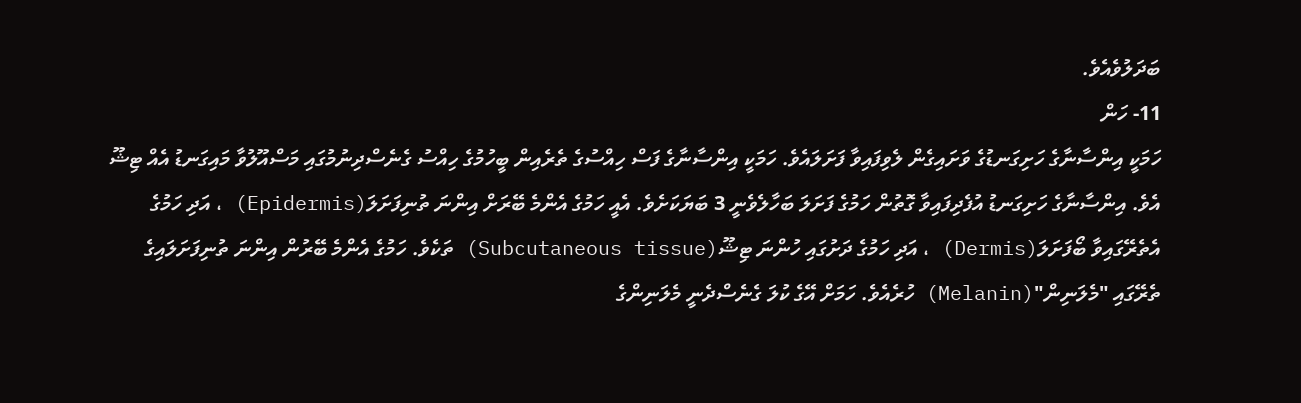ބަދަލުވެއެވެ.
11- ހަން
ހަމަކީ އިންސާނާގެ ހަށިގަނޑުގެ ވަށައިގެން ލެވިފައިވާ ފަށަލައެވެ. ހަމަކީ އިންސާނާގެ ފަސް ހިއްސުގެ ތެރެއިން ބީހުމުގެ ހިއްސު ގެނެސްދިނުމުގައި މަސްއޫލުވާ މައިގަނޑު އެއް ޓިޝޫ އެވެ. އިންސާނާގެ ހަށިގަނޑު އުފެދިފައިވާ ގޮތުން ހަމުގެ ފަށަލަ ބަހާލެވެނީ 3 ބަޔަކަށެވެ. އެއީ ހަމުގެ އެންމެ ބޭރަށް އިންނަ ތުނިފަށަލަ(Epidermis) ، އަދި ހަމުގެ އެތެރޭގައިވާ ބޯފަށަލަ(Dermis) ، އަދި ހަމުގެ ދަށުގައި ހުންނަ ޓިޝޫ(Subcutaneous tissue) ތަކެވެ. ހަމުގެ އެންމެ ބޭރުން އިންނަ ތުނިފަށަލައިގެ ތެރޭގައި "މެލަނިން"(Melanin) ހުރެއެވެ. ހަމަށް އޭގެ ކުލަ ގެނެސްދެނީ މެލަނިންގެ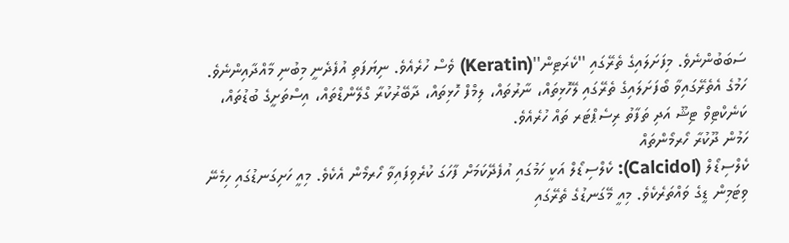ސަބަބުންނެވެ. މިފަށަލައިގެ ތެރޭގައި ''ކެރަޓިން''(Keratin) ވެސް ހުރެއެވެ. ނިޔަފަތި އުފެދެނީ މިބުނި މާއްދާއިންނެވެ. ހަމުގެ އެތެރޭގައިވާ ބޯފަށަލައިގެ ތެރޭގައި ލޭހޮޅިތައް، ނާރުތައް، ލިމްފް ހޮޅިތައް، ދާބޭރުކުރާ ގްލޭންޑްތައް، އިސްތަށީގެ ބުޑުތައް، ކަނެކްޓިވް ޓިޝޫ އަދި ތަފާތު ރިސެޕްޓަރ ތައް ހުރެއެވެ.
ހަމުން ދޫކުރާ ހޯރމޯންތައް
ކެލްސިޑޯލް (Calcidol): ކެލްސިޑޯލް އަކީ ހަމުގައި އުފެދޭކަމަށް ފާހަގަ ކުރެވިފައިވާ ހޯރމޯން އެކެވެ. މިއީ ހަށިގަނޑުގައި ހިމެނޭ ވިޓަމިން ޑީގެ ވައްތަރެކެވެ. މިއީ މޭގަނޑުގެ ތެރޭގައި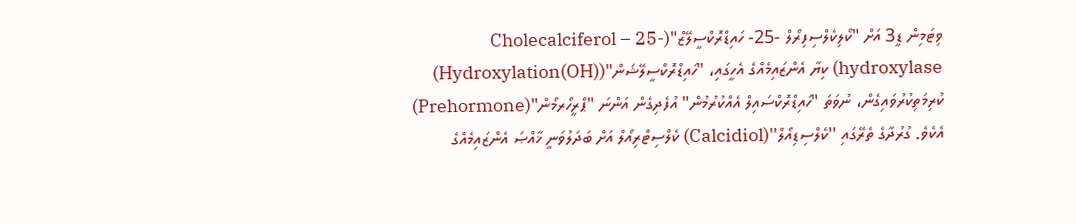ވިޓަމިން ޑީ3 އަށް "ކޯލިކެލްސިފިރޯލް -25- ހައިޑްރޮކްސީލޭޒް"(Cholecalciferol – 25- hydroxylase) ކިޔާ އެންޒައިމެއްގެ އެހީގައި، "ހައިޑްރޮކްސީލޭޝަން"(Hydroxylation(OH)) ކުރިމަތިކުރުވައިގެން، ނުވަތަ "ހައިޑްރޮކްސައިލް އެއްކުރުމުން" އުފެދިގެން އަންނަ "ޕްރީހޯރމޯން"(Prehormone) އެކެވެ. ގުރުދާގެ ތެރޭގައި ''ކެލްސިޑިއޯލް''(Calcidiol) ކެލްސިޓްރިއޯލް އަށް ބަދަލުވަނީ ޚާއްޞަ އެންޒައިމެއްގެ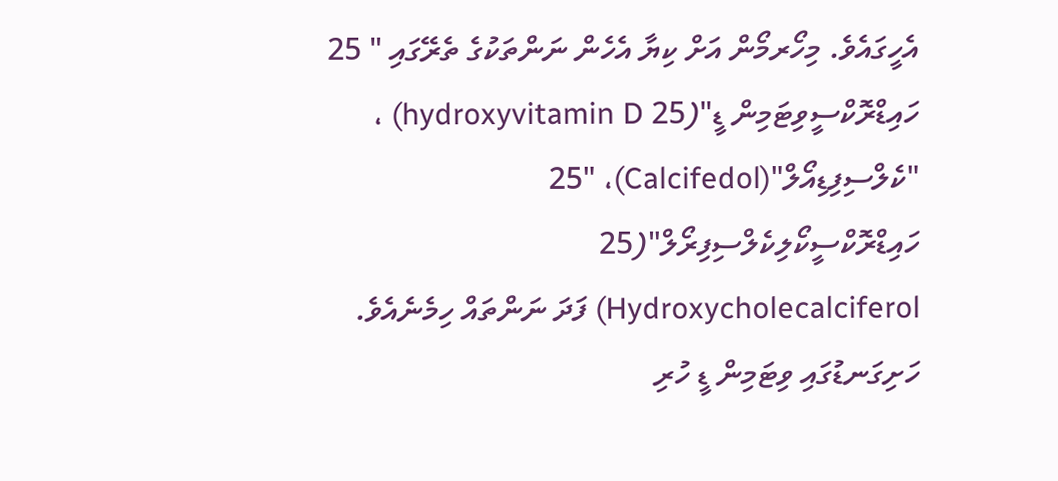އެހީގައެވެ. މިހޯރމޯން އަށް ކިޔާ އެހެން ނަންތަކުގެ ތެރޭގައި " 25 ހައިޑްރޮކްސީވިޓަމިން ޑީ"(25 hydroxyvitamin D) ، "ކެލްސިފިޑިއޯލް"(Calcifedol)، "25 ހައިޑްރޮކްސީކޯލިކެލްސިފިރޯލް"(25 Hydroxycholecalciferol) ފަދަ ނަންތައް ހިމެނެއެވެ. ހަށިގަނޑުގައި ވިޓަމިން ޑީ ހުރި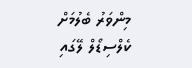މިންވަރު ބެލުމަށް ކެލްސިޑޯލް ލޭގައި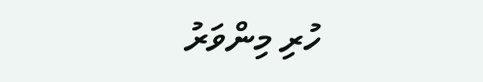ހުރި މިންވަރު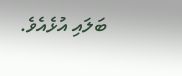ބަލައި އުޅެއެވެ.